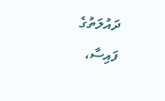ދައުލަތުގެ ފައިސާ،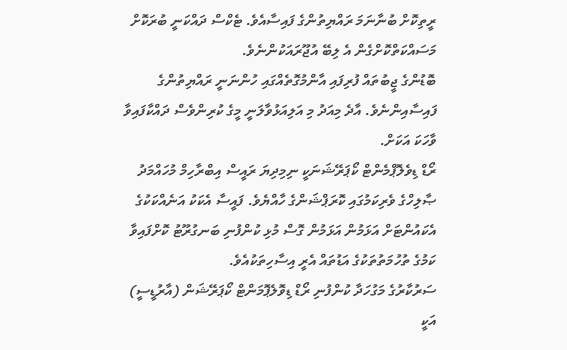ރީތިކޮށް ބުނާނަމަ ރައްޔިތުންގެ ފައިސާއެވެ. ޓެކްސް ދައްކަނީ ބުރަކޮށް މަސައްކަތްކޮށްގެން އެ ލިބޭ އުޖޫރައަކުންނެވެ.
ބޮޑުންގެ ޖީބުތައް ފުރިފައި އާންމުގޮތެއްގައި ހުންނަނީ ރައްޔިތުންގެ ފައިސާއިންނެވެ. އާދެ މިއަދު މި އަލިއަޅުވާލަނީ މީގެ ކުރިންވެސް ދައްކާފައިވާ ވާހަކަ އަކަށް.
ރޯޑް ޑިވެލޮޕްމެންޓް ކޯޕަރޭޝަނަކީ ނިމިދިޔަ ރައީސް އިބްރާހިމް މުހައްމަދު ޞާލިހްގެ ވެރިކަމުގައި ކޮރަޕްޝަންގެ ހާއްޔެވެ. ފައީސާ އެކަކު އަނެއްކަކުގެ އެކައުންޓަށް އަޅަމުން އަޅަމުން ގޮސް މުޅި ކުންފުނި ބަނގުރޫޓު ކޮށްފައިވާ ކަމުގެ ތުހުމަތުތަކުގެ އަޑުތައް އެރީ އިސާހިތަކުއެވެ.
ސަރުކާރުގެ މަގުހަދާ ކުންފުނި ރޯޑް ޑިވޮލެޕޮމަންޓް ކޯޕަރޭޝަން (އާރުޑީސީ) އަކީ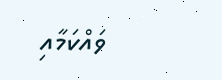ވައްކަމާއި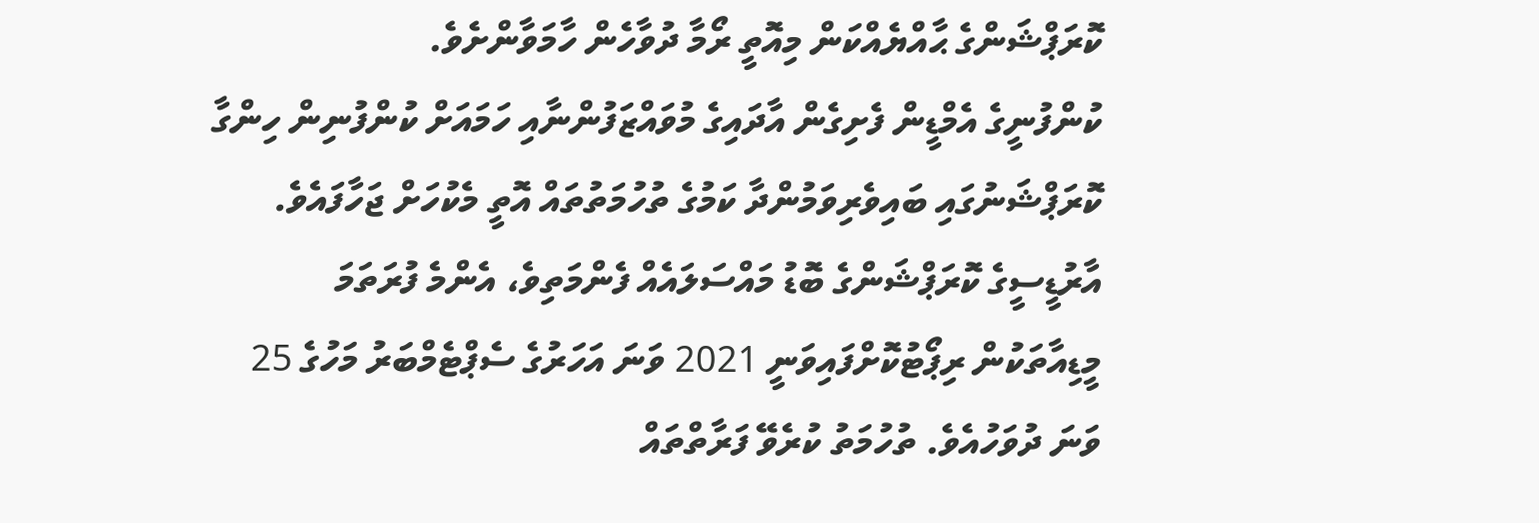ކޮރަޕްޝަންގެ ޙާއްޔެއްކަން މިއޮތީ ރޯމާ ދުވާހެން ހާމަވާންށެވެ.
ކުންފުނީގެ އެމްޑީން ފެށިގެން އާދައިގެ މުވައްޒަފުންނާއި ހަމައަށް ކުންފުނިން ހިންގާ ކޮރަޕްޝަނުގައި ބައިވެރިވަމުންދާ ކަމުގެ ތުހުމަތުތައް އޮތީ މެކުހަށް ޖަހާފައެވެ.
އާރުޑީސީގެ ކޮރަޕްޝަންގެ ބޮޑު މައްސަލައެއް ފެންމަތިވެ، އެންމެ ފުރަތަމަ މީޑިއާތަކުން ރިޕޯޓުކޮށްފައިވަނީ 2021 ވަނަ އަހަރުގެ ސެޕްޓެމްބަރު މަހުގެ 25 ވަނަ ދުވަހުއެވެ. ތުހުމަތު ކުރެވޭ ފަރާތްތައް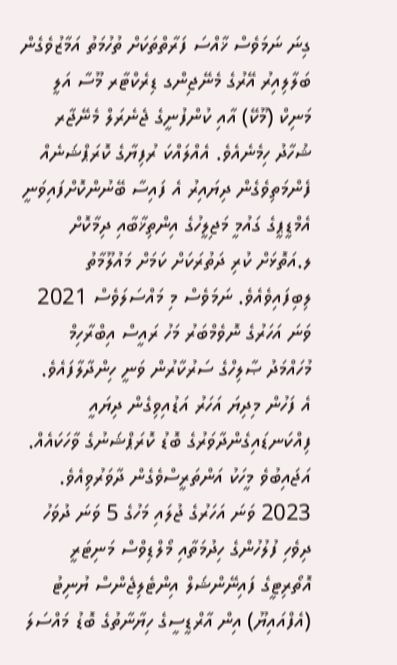ގިނަ ނަމަވެސް ޚާއްސަ ފަރާތްތަކަށް ތުހުމަތު އަމާޒުވެގެން ބަލާލިއިރު އޭރުގެ މެނޭޖިންގ ޑިރެކްޓާރ މޫސާ އަލީ މަނިކް (މޫކޭ) އާއި ކުންފުނީގެ ޖެނެރަލް މެނޭޖާރ ޝުހާދު ހިމެނެއެވެ. އެއްލައްކަ ރުފިޔާގެ ކޮރަޕްޝަނެއް ފެންމަތިވެގެން ދިޔައިރު އެ ފައިސާ ބޭނުންކޮށްފައިވަނީ އެމްޑީޕީގެ ގައުމީ މަޖިލީހުގެ އިންތިޚާބާއި ދިމާކޮށް ލ.އަތޮޅަށް ކުރި ދަތުރަކަށް ކަމަށް މައުލޫމާތު ލިބިފައިވެއެވެ. ނަމަވެސް މި މައްސަލަވެސް 2021 ވަނަ އަހަރުގެ ނޮވެމްބަރު މަހު ރައީސް އިބްރާހިމް މުހައްމަދު ޞާލިހްގެ ސަރުކާރުން ވަނީ ހިންދާލާފައެވެ.
އެ ފަހުން މިދިޔަ އަހަރު އަޑުއިވިގެން ދިޔައީ ފިއްކަނޑައިގެންދާވަރުގެ ބޮޑު ކޮރަޕްޝަނުގެ ވާހަކައެއް. އަޖައިބުވެ މީހަކު އަންތަރީސްވެގެން ދާވަރުވިއެވެ.
2023 ވަނަ އަހަރުގެ ޖުލައި މަހުގެ 5 ވަނަ ދުވަހު ދިވެހި ފުލުހުންގެ ހިދުމަތާއި މޯލްޑިވްސް މަނިޓަރީ އޮތޯރިޓީގެ ފައިނޭންޝަލް އިންޓެލިޖެންސް ޔުނިޓު (އެފްއައިޔޫ) އިން އާރްޑީސީގެ ހިޔާނާތުގެ ބޮޑު މައްސަލަ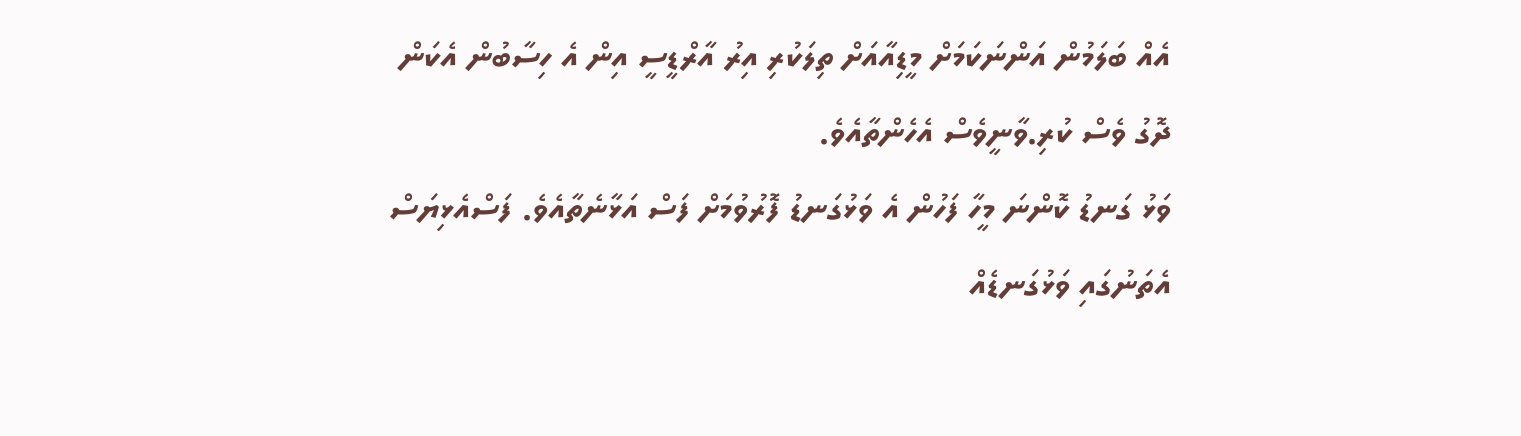އެއް ބަލަމުން އަންނަކަމަށް މީޑިއާއަށް ތިލަކުރި އިރު އާރްޑީސީ އިން އެ ހިސާބުން އެކަން ދޮގު ވެސް ކުރި.ވާނީވެސް އެހެންތާއެވެ.
ވަޅު ގަނޑު ކޮންނަ މީހާ ފަހުން އެ ވަޅުގަނޑު ފޮރުވުމަށް ފަސް އަޅާނެތާއެވެ. ފަސްއެޅިޔަސް އެތަނުގައި ވަޅުގަނޑެއް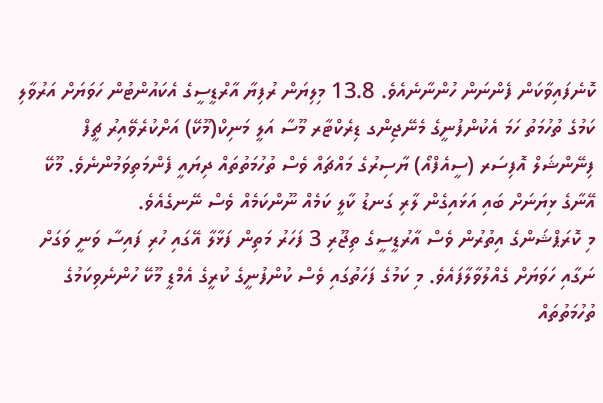ކޮނެފައިވާކަން ފެންނަން ހުންނާނެއެވެ. 13.8 މިލިޔަން ރުފިޔާ އާރްޑީސީގެ އެކައުންޓުން ހަވަޔަށް އަރުވާލި ކަމުގެ ތުހުމަތު ހަމަ އެކުންފުނީގެ މެނޭޖިންގ ޑިރެކްޓާރ މޫސާ އަލީ މަނިކް(މޫކޭ) އަށްކުރެވޭއިރު ޗީފް ފިނޭންޝަލް އޮފިސަރ (ސީއެފްއޯ) ޔާސިރުގެ މައްޗައް ވެސް ތުހުމަތުތައް ދިޔައީ ފެންމަތިވަމުންނެވެ. މޫކޭ އޭނާގެ ޅިޔަނަށް ބައި އަޅައިގެން ލާރި ގަނޑު ކާލީ ކަމެއް ނޫންކަމެއް ވެސް ނޭނގެއެވެ.
މި ކޮރަޕްޝަންގެ އިތުރުން ވެސް އާރުޑީސީގެ ތިޖޫރި 3 ފަހަރު މަތިން ފަޅާލާ އޭގައި ހުރި ފައިސާ ވަނީ ވަގަށް ނަގާއި ހަވަޔަށް ގެއްލުވާލާފައެވެ. މި ކަމުގެ ފަހަތުގައި ވެސް ކުންފުނީގެ ކުރީގެ އެމްޑީ މޫކޭ ހުންނެވިކަމުގެ ތުހުމަތުތައް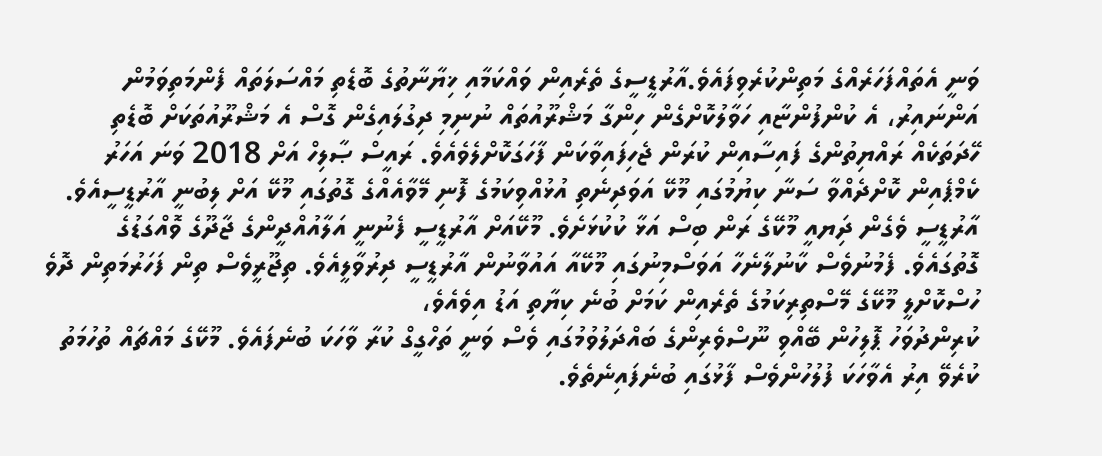ވަނީ އެތައްފަހަރެއްގެ މަތިންކުރެވިފައެވެ.އާރުޑީސީގެ ތެރެއިން ވައްކަމާއި ޚިޔާނާތުގެ ބޮޑެތި މައްސަލަތައް ފެންމަތިވަމުން އަންނައިރު، އެ ކުންފުންޏާއި ހަވާލުކޮށްގެން ހިންގާ މަޝްރޫއުތައް ނުނިމި ދިގުލައިގެން ގޮސް އެ މަޝްރޫއުތަކަށް ބޮޑެތި ހޭދަތަކެއް ރައްޔިތުންގެ ފައިސާއިން ކުރަން ޖެހިފައިވާކަން ފާހަގަކޮށްލެވެއެވެ. ރައީސް ޞާލިހް އަށް 2018 ވަނަ އަހަރު ކެމްޕެއިން ކޮށްދެއްވާ ސަނާ ކިޔުމުގައި މޫކޭ އަވަދިނެތި އުޅުއްވިކަމުގެ ފޮނި މޭވާއެއްގެ ގޮތުގައި މޫކޭ އަށް ލިބުނީ އާރުޑީސީއެވެ.
އާރުޑީސީ ވެގެން ދިަޔއީ މޫކޭގެ ރަން ބިސް އަޅާ ކުކުޅަށެވެ. މޫކޭއަށް އާރުޑީސީ ފެނުނީ އަލާއުއްދީންގެ ޖާދޫގެ ވޮއްގަޑުގެ ގޮތުގައެވެ. ފެމުނުވެސް ކާނުލާނެހާ އަވަސްމިނުގައި މޫކޭއާ އައުވާނުން އާރުޑީސީ ދިރުވާލީއެވެ. ތިޖޫރީވެސް ތިން ފަހަރުމަތިން ދޮވެ ހުސްކޮށްލީ މޫކޭގެ މޭސްތިރިކަމުގެ ތެރެއިން ކަމަށް ބުނެ ކިޔާތި އަޑު އިވެއެވެ،
ކުރިންދުވަހު ޕޮލިހުން ބޭއްވި ނޫސްވެރިންގެ ބައްދަލުވުމުގައި ވެސް ވަނީ ތަހްގީގް ކުރާ ވާހަކަ ބުނެފައެވެ. މޫކޭގެ މައްޗައް ތުހުމަތު ކުރެވޭ އިރު އެވާހަކަ ފުލުހުންވެސް ފާޅުގައި ބުނެފައިނެތެވެ.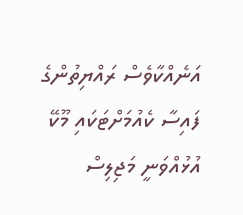އަނެއްކާވެސް ރައްޔިތުންގެ ފައިސާ ކެއުމަށްޓަކައި މޫކޭ އުޅުއްވަނީ މަޖިލިސް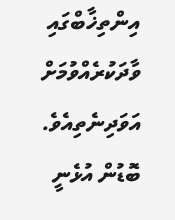އިންތިޚާބްގައި ވާދަކުރެއްވުމަށް އަވަދިނެތިއެވެ.
ބޮޑުން އުޅެނީ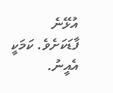އުޅޭނެ ފާޑަކަށެވެ. ކަމަކީ އެއީނު.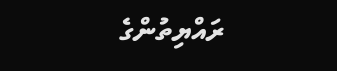ރައްޔިތުންގެ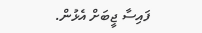ފައިސާ ޖީބަށް އެޅުން.